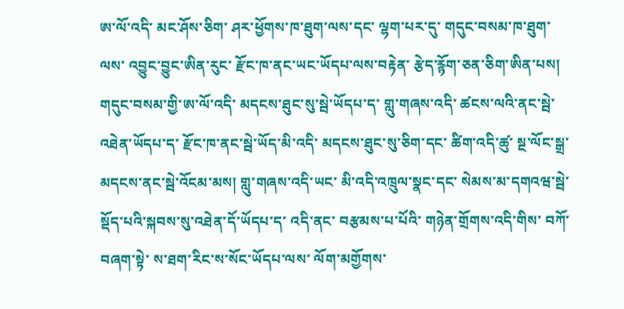ཨ་ལོ་འདི་ མང་ཤོས་ཅིག་ ཤར་ཕྱོགས་ཁ་ཐུག་ལས་དང་ ལྷག་པར་དུ་ གདུང་བསམ་ཁ་ཐུག་ལས་ འབྱུང་བྱུང་ཨིན་རུང་ རྫོང་ཁ་ནང་ཡང་ཡོདཔ་ལས་བརྟེན་ རྩེད་རྙོག་ཅན་ཅིག་ཨིན་པས། གདུང་བསམ་གྱི་ཨ་ལོ་འདི་ མདངས་ཐུང་སུ་སྦེ་ཡོདཔ་ད་ གླུ་གཞས་འདི་ ཚངས་ལའི་ནང་སྦེ་འཐེན་ཡོདཔ་ད་ རྫོང་ཁ་ནང་སྦེ་ཡོད་མི་འདི་ མདངས་ཐུང་སུ་ཅིག་དང་ ཚིག་འདི་ཚུ་ སྔ་ལོང་སྒྲ་མདངས་ནང་སྦེ་འོངམ་མས། གླུ་གཞས་འདི་ཡང་ མི་འདི་འཁྲུལ་སྣང་དང་ སེམས་མ་དགའཝ་སྦེ་སྡོད་པའི་སྐབས་སུ་འཐེན་དོ་ཡོདཔ་ད་ འདི་ནང་ བརྩམས་པ་པོའི་ གཉེན་གྲོགས་འདི་གིས་ བཀོ་བཞག་སྟེ་ ས་ཐག་རིང་ས་སོང་ཡོདཔ་ལས་ ལོག་མགྱོགས་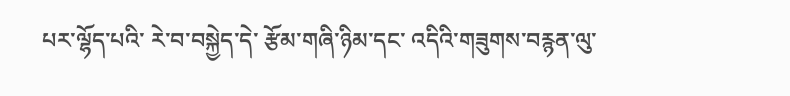པར་ལྷོད་པའི་ རེ་བ་བསྐྱེད་དེ་ རྩོམ་གཞི་ཉིམ་དང་ འདིའི་གཟུགས་བརྙན་ལུ་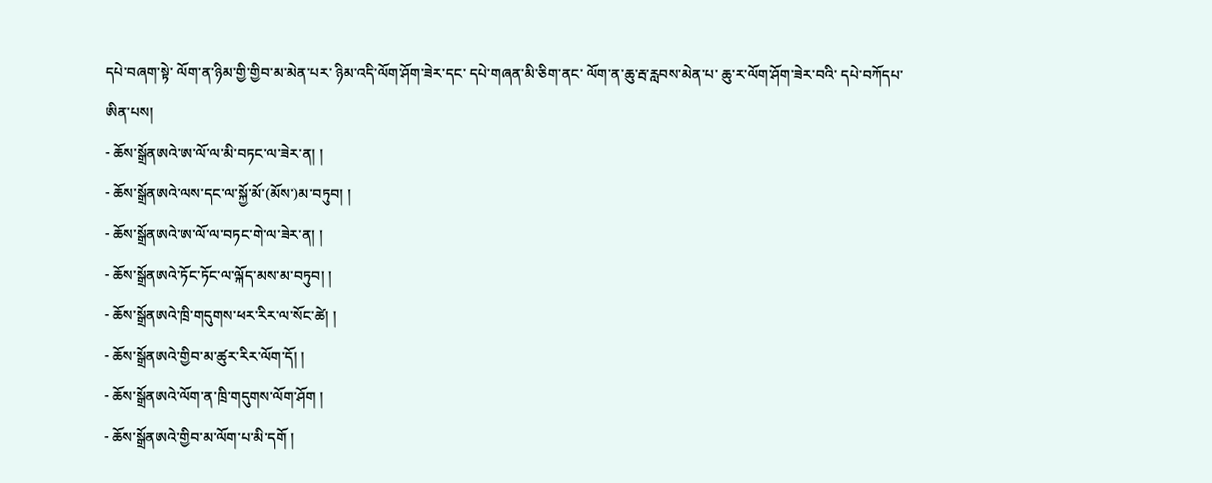དཔེ་བཞག་སྟེ་ ལོག་ན་ཉིམ་གྱི་གྱིབ་མ་མེན་པར་ ཉིམ་འདི་ལོག་ཤོག་ཟེར་དང་ དཔེ་གཞན་མི་ཅིག་ནང་ ལོག་ན་ཆུ་རྦ་རླབས་མེན་པ་ ཆུ་ར་ལོག་ཤོག་ཟེར་བའི་ དཔེ་བཀོདཔ་ཨིན་པས།
- ཆོས་སྒྲོནཨའེ་ཨ་ལོ་ལ་མི་བཏང་ལ་ཟེར་ན། །
- ཆོས་སྒྲོནཨའེ་ལས་དང་ལ་སྐྱོ་མོ་(མོས་)མ་བཏུབ། །
- ཆོས་སྒྲོནཨའེ་ཨ་ལོ་ལ་བཏང་གེ་ལ་ཟེར་ན། །
- ཆོས་སྒྲོནཨའེ་ཏོང་ཏོང་ལ་ལྐོད་མས་མ་བཏུབ། །
- ཆོས་སྒྲོནཨའེ་ཁྲི་གདུགས་ཕར་རིར་ལ་སོང་ཚེ། །
- ཆོས་སྒྲོནཨའེ་གྱིབ་མ་ཚུར་རིར་ལོག་དོ། །
- ཆོས་སྒྲོནཨའེ་ལོག་ན་ཁྲི་གདུགས་ལོག་ཤོག །
- ཆོས་སྒྲོནཨའེ་གྱིབ་མ་ལོག་པ་མི་དགོ །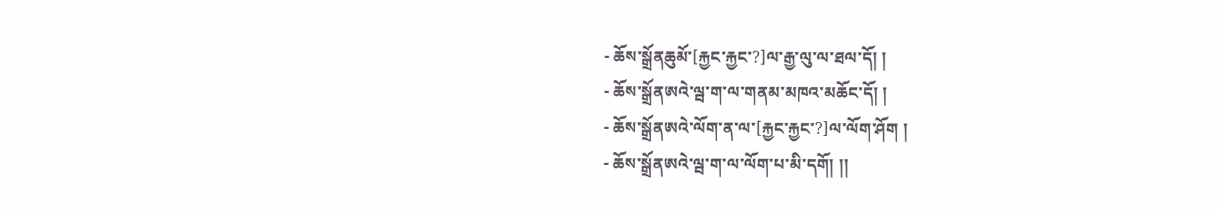- ཆོས་སྒྲོནཆུམོ་[རྐྱང་རྐྱང་?]ལ་རྒྱ་ལུ་ལ་ཐལ་དོ། །
- ཆོས་སྒྲོནཨའེ་ལྦ་ག་ལ་གནམ་མཁའ་མཆོང་དོ། །
- ཆོས་སྒྲོནཨའེ་ལོག་ན་ལ་[རྐྱང་རྐྱང་?]ལ་ལོག་ཤོག །
- ཆོས་སྒྲོནཨའེ་ལྦ་ག་ལ་ལོག་པ་མི་དགོ། །།